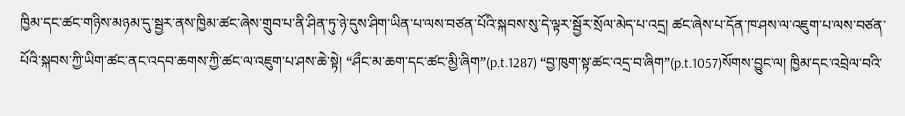ཁྱིམ་དང་ཚང་གཉིས་མཉམ་དུ་སྦྱར་ནས་ཁྱིམ་ཚང་ཞེས་གྲུབ་པ་ནི་ཤིན་ཏུ་ཉེ་དུས་ཤིག་ཡིན་པ་ལས་བཙན་པོའི་སྐབས་སུ་དེ་ལྟར་སྦྱོར་སྲོལ་མེད་པ་འདྲ། ཚང་ཞེས་པ་དོན་ཁ་ཤས་ལ་འཇུག་པ་ལས་བཙན་པོའི་སྐབས་ཀྱི་ཡིག་ཚང་ནང་འདབ་ཆགས་ཀྱི་ཚང་ལ་འཇུག་པ་ཤས་ཆེ་སྟེ། “ཤྀང་མ་ཆག་དང་ཚང་མྱི་ཞིག”(p.t.1287) “བྱ་ཁུག་སྟ་ཚང་འདྲ་བ་ཞིག”(p.t.1057)སོགས་བྱུང་ལ། ཁྱིམ་དང་འབྲེལ་བའི་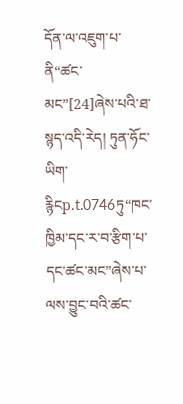དོན་ལ་འཇུག་པ་ནི“ཚང་མང”[24]ཞེས་པའི་ཐ་སྙད་འདི་རེད། ཏུན་ཧོང་ཡིག་རྙིངp.t.0746ཏུ“ཁང་ཁྱིམ་དང་ར་བ་རྩིག་པ་དང་ཚང་མང”ཞེས་པ་ལས་བྱུང་བའི་ཚང་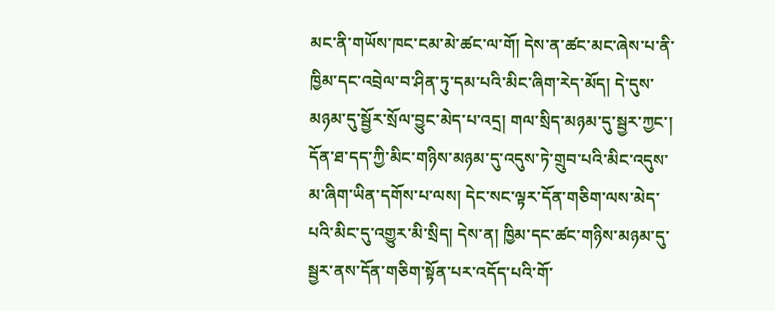མང་ནི་གཡོས་ཁང་ངམ་མེ་ཚང་ལ་གོ། དེས་ན་ཚང་མང་ཞེས་པ་ནི་ཁྱིམ་དང་འབྲེལ་བ་ཤིན་ཏུ་དམ་པའི་མིང་ཞིག་རེད་མོད། དེ་དུས་མཉམ་དུ་སྦྱོར་སྲོལ་བྱུང་མེད་པ་འདྲ། གལ་སྲིད་མཉམ་དུ་སྦྱར་ཀྱང་། དོན་ཐ་དད་ཀྱི་མིང་གཉིས་མཉམ་དུ་འདུས་ཏེ་གྲུབ་པའི་མིང་འདུས་མ་ཞིག་ཡིན་དགོས་པ་ལས། དེང་སང་ལྟར་དོན་གཅིག་ལས་མེད་པའི་མིང་དུ་འགྱུར་མི་སྲིད། དེས་ན། ཁྱིམ་དང་ཚང་གཉིས་མཉམ་དུ་སྦྱར་ནས་དོན་གཅིག་སྟོན་པར་འདོད་པའི་གོ་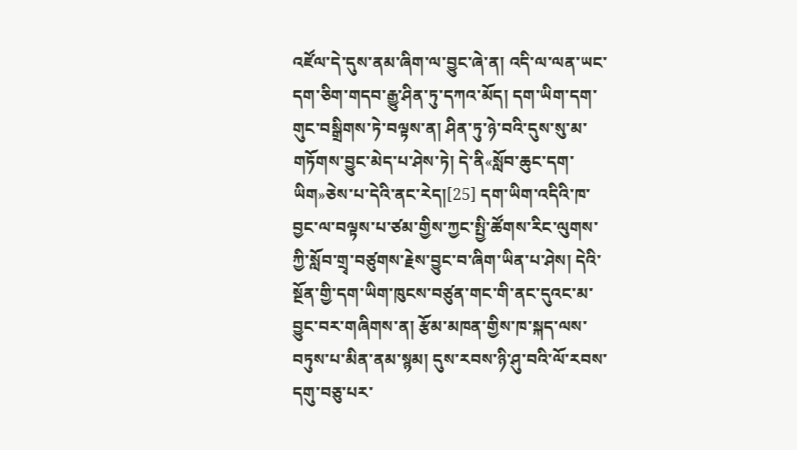འཛོལ་དེ་དུས་ནམ་ཞིག་ལ་བྱུང་ཞེ་ན། འདི་ལ་ལན་ཡང་དག་ཅིག་གདབ་རྒྱུ་ཤིན་ཏུ་དཀའ་མོད། དག་ཡིག་དག་གུང་བསྒྲིགས་ཏེ་བལྟས་ན། ཤིན་ཏུ་ཉེ་བའི་དུས་སུ་མ་གཏོགས་བྱུང་མེད་པ་ཤེས་ཏེ། དེ་ནི«སློབ་ཆུང་དག་ཡིག»ཅེས་པ་དེའི་ནང་རེད།[25] དག་ཡིག་འདིའི་ཁ་བྱང་ལ་བལྟས་པ་ཙམ་གྱིས་ཀྱང་སྤྱི་ཚོགས་རིང་ལུགས་ཀྱི་སློབ་གྲྭ་བཙུགས་རྗེས་བྱུང་བ་ཞིག་ཡིན་པ་ཤེས། དེའི་སྔོན་གྱི་དག་ཡིག་ཁུངས་བཙུན་གང་གི་ནང་དུའང་མ་བྱུང་བར་གཞིགས་ན། རྩོམ་མཁན་གྱིས་ཁ་སྐད་ལས་བཏུས་པ་མིན་ནམ་སྙམ། དུས་རབས་ཉི་ཤུ་བའི་ལོ་རབས་དགུ་བཅུ་པར་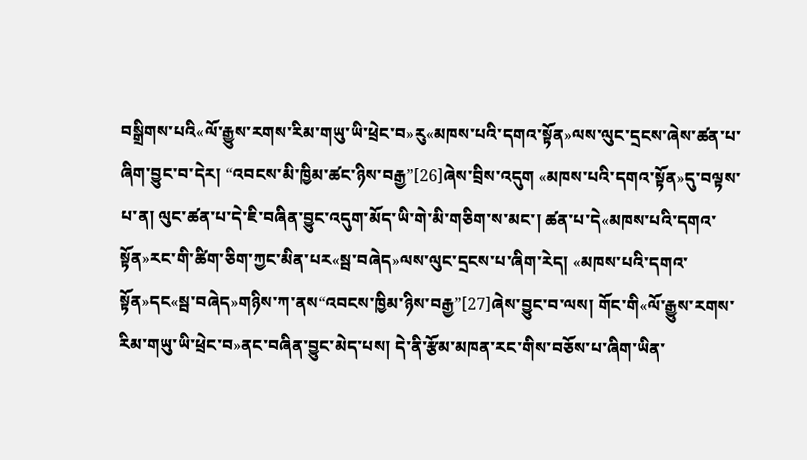བསྒྲིགས་པའི«ལོ་རྒྱུས་རགས་རིམ་གཡུ་ཡི་ཕྲེང་བ»རུ«མཁས་པའི་དགའ་སྟོན»ལས་ལུང་དྲངས་ཞེས་ཚན་པ་ཞིག་བྱུང་བ་དེར། “འབངས་མི་ཁྱིམ་ཚང་ཉིས་བརྒྱ”[26]ཞེས་བྲིས་འདུག «མཁས་པའི་དགའ་སྟོན»དུ་བལྟས་པ་ན། ལུང་ཚན་པ་དེ་ཇི་བཞིན་བྱུང་འདུག་མོད་ཡི་གེ་མི་གཅིག་ས་མང་། ཚན་པ་དེ«མཁས་པའི་དགའ་སྟོན»རང་གི་ཚིག་ཅིག་ཀྱང་མིན་པར«སྦ་བཞེད»ལས་ལུང་དྲངས་པ་ཞིག་རེད། «མཁས་པའི་དགའ་སྟོན»དང«སྦ་བཞེད»གཉིས་ཀ་ནས“འབངས་ཁྱིམ་ཉིས་བརྒྱ”[27]ཞེས་བྱུང་བ་ལས། གོང་གི«ལོ་རྒྱུས་རགས་རིམ་གཡུ་ཡི་ཕྲེང་བ»ནང་བཞིན་བྱུང་མེད་པས། དེ་ནི་རྩོམ་མཁན་རང་གིས་བཅོས་པ་ཞིག་ཡིན་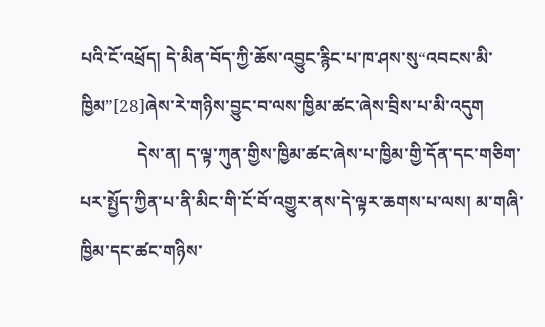པའི་ངོ་འཕྲོད། དེ་མིན་བོད་ཀྱི་ཆོས་འབྱུང་རྙིང་པ་ཁ་ཤས་སུ“འབངས་མི་ཁྱིམ”[28]ཞེས་རེ་གཉིས་བྱུང་བ་ལས་ཁྱིམ་ཚང་ཞེས་བྲིས་པ་མི་འདུག
             དེས་ན། ད་ལྟ་ཀུན་གྱིས་ཁྱིམ་ཚང་ཞེས་པ་ཁྱིམ་གྱི་དོན་དང་གཅིག་པར་སྤྱོད་ཀྱིན་པ་ནི་མིང་གི་ངོ་བོ་འགྱུར་ནས་དེ་ལྟར་ཆགས་པ་ལས། མ་གཞི་ཁྱིམ་དང་ཚང་གཉིས་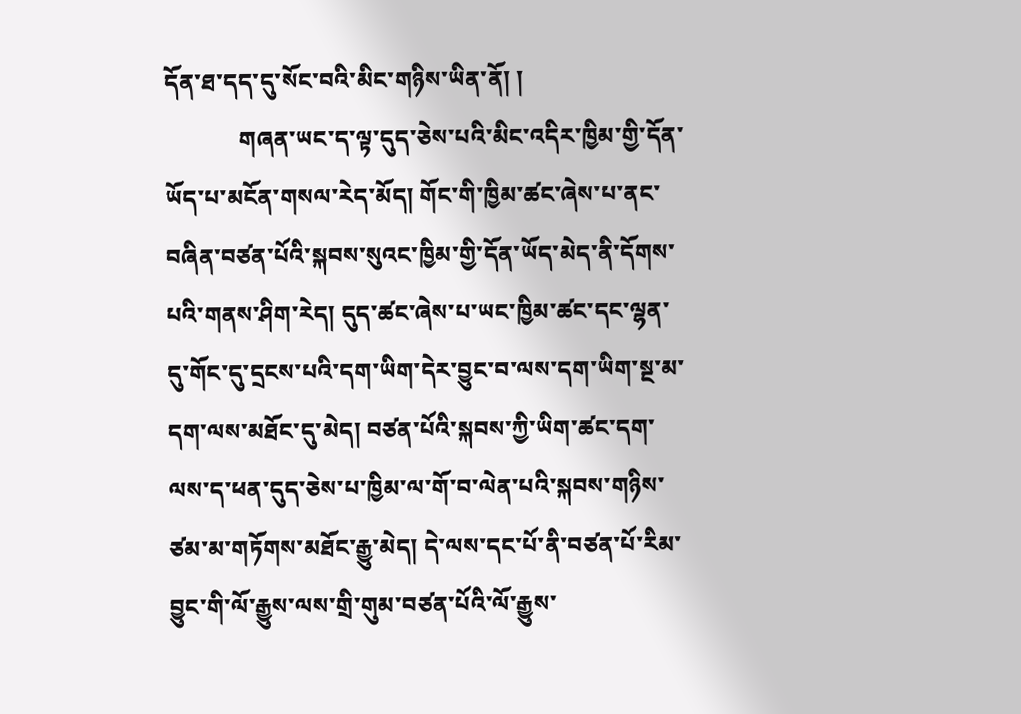དོན་ཐ་དད་དུ་སོང་བའི་མིང་གཉིས་ཡིན་ནོ། །
             གཞན་ཡང་ད་ལྟ་དུད་ཅེས་པའི་མིང་འདིར་ཁྱིམ་གྱི་དོན་ཡོད་པ་མངོན་གསལ་རེད་མོད། གོང་གི་ཁྱིམ་ཚང་ཞེས་པ་ནང་བཞིན་བཙན་པོའི་སྐབས་སུའང་ཁྱིམ་གྱི་དོན་ཡོད་མེད་ནི་དོགས་པའི་གནས་ཤིག་རེད། དུད་ཚང་ཞེས་པ་ཡང་ཁྱིམ་ཚང་དང་ལྷན་དུ་གོང་དུ་དྲངས་པའི་དག་ཡིག་དེར་བྱུང་བ་ལས་དག་ཡིག་སྔ་མ་དག་ལས་མཐོང་དུ་མེད། བཙན་པོའི་སྐབས་ཀྱི་ཡིག་ཚང་དག་ལས་ད་ཕན་དུད་ཅེས་པ་ཁྱིམ་ལ་གོ་བ་ལེན་པའི་སྐབས་གཉིས་ཙམ་མ་གཏོགས་མཐོང་རྒྱུ་མེད། དེ་ལས་དང་པོ་ནི་བཙན་པོ་རིམ་བྱུང་གི་ལོ་རྒྱུས་ལས་གྲི་གུམ་བཙན་པོའི་ལོ་རྒྱུས་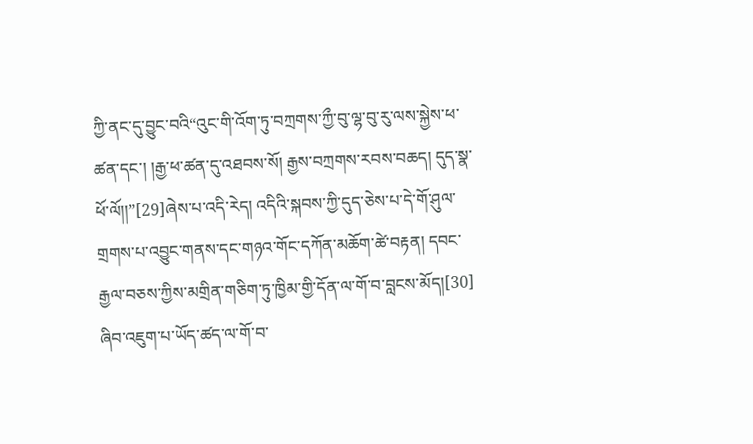ཀྱི་ནང་དུ་བྱུང་བའི“འུང་གི་འོག་ཏུ་བཀྲགས་ཀྱྀ་བུ་ལྷ་བུ་རུ་ལས་སྐྱེས་ཕ་ཚན་དང་། །རྒྱ་ཕ་ཚན་དུ་འཐབས་སོ། རྒྱས་བཀྲགས་རབས་བཆད། དུད་སྣ་ཕོ་ལོ།།”[29]ཞེས་པ་འདི་རེད། འདིའི་སྐབས་ཀྱི་དུད་ཅེས་པ་དེ་གོ་ཤུལ་གྲགས་པ་འབྱུང་གནས་དང་གཉའ་གོང་དཀོན་མཆོག་ཚེ་བརྟན། དབང་རྒྱལ་བཅས་ཀྱིས་མགྲིན་གཅིག་ཏུ་ཁྱིམ་གྱི་དོན་ལ་གོ་བ་བླངས་མོད།[30] ཞིབ་འཇུག་པ་ཡོད་ཚད་ལ་གོ་བ་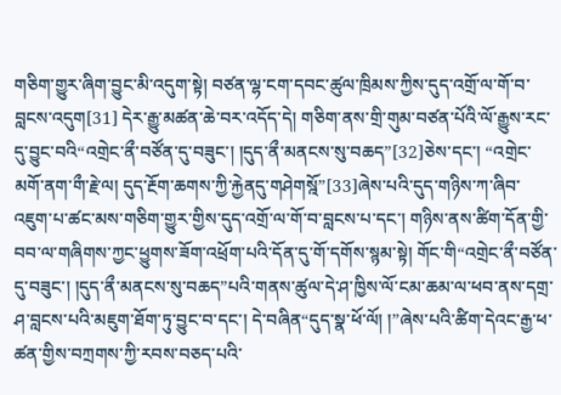གཅིག་གྱུར་ཞིག་བྱུང་མི་འདུག་སྟེ། བཙན་ལྷ་ངག་དབང་ཚུལ་ཁྲིམས་ཀྱིས་དུད་འགྲོ་ལ་གོ་བ་བླངས་འདུག[31] དེར་རྒྱུ་མཚན་ཆེ་བར་འདོད་དེ། གཅིག་ནས་གྲི་གུམ་བཙན་པོའི་ལོ་རྒྱུས་རང་དུ་བྱུང་བའི“འགྲེང་ནྀ་བཙོན་དུ་བཟུང་། །དུད་ནྀ་མནངས་སུ་བཆད”[32]ཅེས་དང་། “འགྲེང་མགོ་ནག་གྀ་རྗེ་ལ། དུད་རྔོག་ཆགས་ཀྱི་རྐྱེནདུ་གཤེགསྰོ”[33]ཞེས་པའི་དུད་གཉིས་ཀ་ཞིབ་འཇུག་པ་ཚང་མས་གཅིག་གྱུར་གྱིས་དུད་འགྲོ་ལ་གོ་བ་བླངས་པ་དང་། གཉིས་ནས་ཚིག་དོན་གྱི་བབ་ལ་གཞིགས་ཀྱང་ཕྱུགས་ཟོག་འཕྲོག་པའི་དོན་དུ་གོ་དགོས་སྙམ་སྟེ། གོང་གི“འགྲེང་ནྀ་བཙོན་དུ་བཟུང་། །དུད་ནྀ་མནངས་སུ་བཆད”པའི་གནས་ཚུལ་དེ་ཤ་ཁྱིས་ལོ་ངམ་ཆམ་ལ་ཕབ་ནས་དགྲ་ཤ་བླངས་པའི་མཇུག་ཐོག་ཏུ་བྱུང་བ་དང་། དེ་བཞིན“དུད་སྣ་ཕོ་ལོ། །”ཞེས་པའི་ཚིག་དེའང་རྒྱ་ཕ་ཚན་གྱིས་བཀྲགས་ཀྱི་རབས་བཅད་པའི་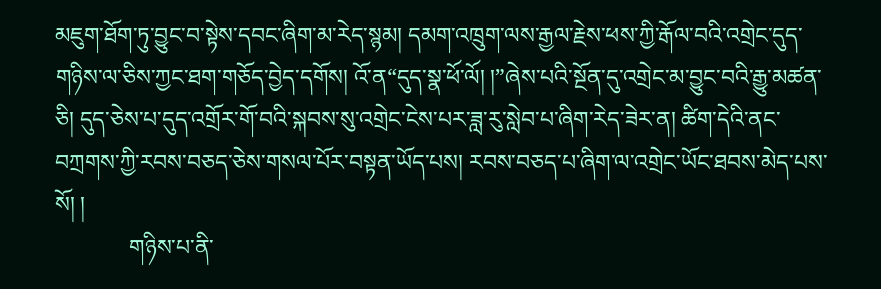མཇུག་ཐོག་ཏུ་བྱུང་བ་སྟེས་དབང་ཞིག་མ་རེད་སྙམ། དམག་འཁྲུག་ལས་རྒྱལ་རྗེས་ཕས་ཀྱི་རྒོལ་བའི་འགྲེང་དུད་གཉིས་ལ་ཅིས་ཀྱང་ཐག་གཅོད་བྱེད་དགོས། འོ་ན“དུད་སྣ་ཕོ་ལོ། །”ཞེས་པའི་སྔོན་དུ་འགྲེང་མ་བྱུང་བའི་རྒྱུ་མཚན་ཅི། དུད་ཅེས་པ་དུད་འགྲོར་གོ་བའི་སྐབས་སུ་འགྲེང་ངེས་པར་ཟླ་རུ་སླེབ་པ་ཞིག་རེད་ཟེར་ན། ཚིག་དེའི་ནང་བཀྲགས་ཀྱི་རབས་བཅད་ཅེས་གསལ་པོར་བསྟན་ཡོད་པས། རབས་བཅད་པ་ཞིག་ལ་འགྲེང་ཡོང་ཐབས་མེད་པས་སོ། །
             གཉིས་པ་ནི་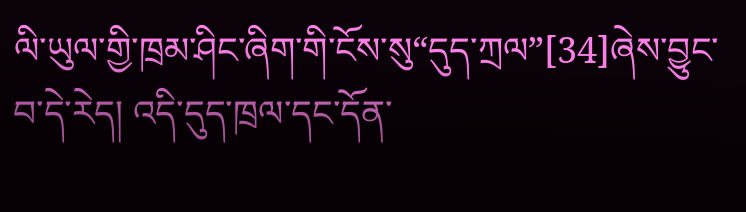ལི་ཡུལ་གྱི་ཁྲམ་ཤིང་ཞིག་གི་ངོས་སུ“དུད་ཀྲལ”[34]ཞེས་བྱུང་བ་དེ་རེད། འདི་དུད་ཁྲལ་དང་དོན་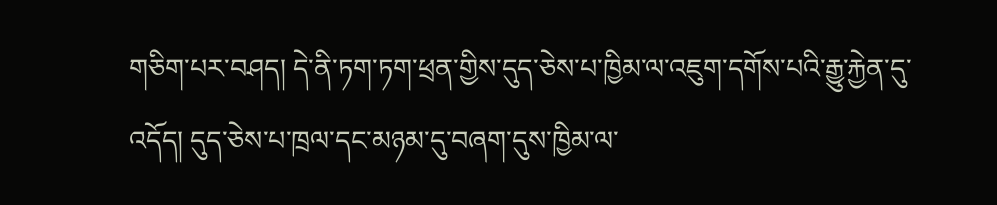གཅིག་པར་བཤད། དེ་ནི་ཏག་ཏག་ཕྲན་གྱིས་དུད་ཅེས་པ་ཁྱིམ་ལ་འཇུག་དགོས་པའི་རྒྱུ་རྐྱེན་དུ་འདོད། དུད་ཅེས་པ་ཁྲལ་དང་མཉམ་དུ་བཞག་དུས་ཁྱིམ་ལ་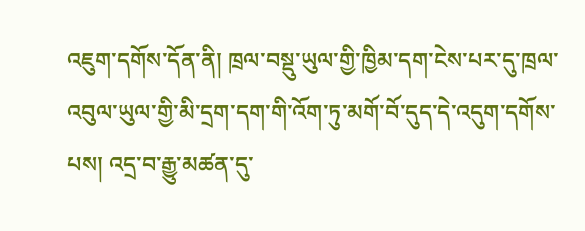འཇུག་དགོས་དོན་ནི། ཁྲལ་བསྡུ་ཡུལ་གྱི་ཁྱིམ་དག་ངེས་པར་དུ་ཁྲལ་འབུལ་ཡུལ་གྱི་མི་དྲག་དག་གི་འོག་ཏུ་མགོ་བོ་དུད་དེ་འདུག་དགོས་པས། འདྲ་བ་རྒྱུ་མཚན་དུ་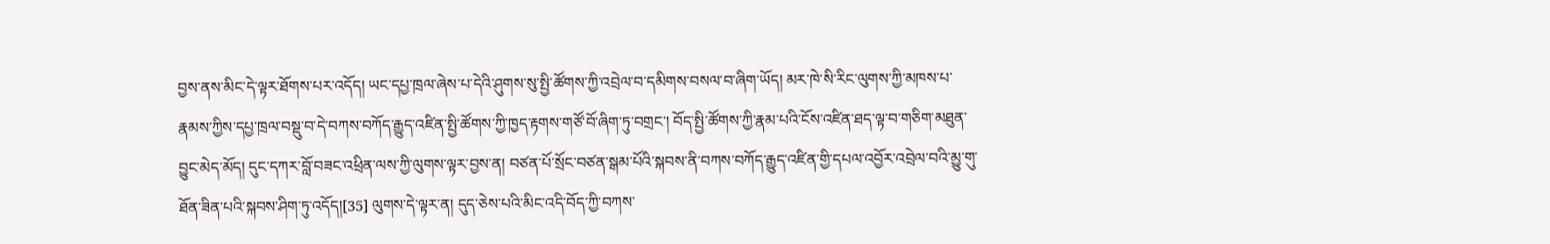བྱས་ནས་མིང་དེ་ལྟར་ཐོགས་པར་འདོད། ཡང་དཔྱ་ཁྲལ་ཞེས་པ་དེའི་ཤུགས་སུ་སྤྱི་ཚོགས་ཀྱི་འབྲེལ་བ་དམིགས་བསལ་བ་ཞིག་ཡོད། མར་ཁེ་སི་རིང་ལུགས་ཀྱི་མཁས་པ་རྣམས་ཀྱིས་དཔྱ་ཁྲལ་བསྡུ་བ་དེ་བཀས་བཀོད་རྒྱུད་འཛིན་སྤྱི་ཚོགས་ཀྱི་ཁྱད་རྟགས་གཙོ་བོ་ཞིག་ཏུ་བགྲང་། བོད་སྤྱི་ཚོགས་ཀྱི་རྣམ་པའི་ངོས་འཛིན་ཐད་ལྟ་བ་གཅིག་མཐུན་བྱུང་མེད་མོད། དུང་དཀར་བློ་བཟང་འཕྲིན་ལས་ཀྱི་ལུགས་ལྟར་བྱས་ན། བཙན་པོ་སྲོང་བཙན་སྒམ་པོའི་སྐབས་ནི་བཀས་བཀོད་རྒྱུད་འཛིན་གྱི་དཔལ་འབྱོར་འབྲེལ་བའི་མྱུ་གུ་ཐོན་ཟིན་པའི་སྐབས་ཤིག་ཏུ་འདོད།[35] ལུགས་དེ་ལྟར་ན། དུད་ཅེས་པའི་མིང་འདི་བོད་ཀྱི་བཀས་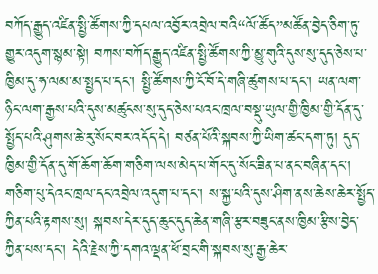བཀོད་རྒྱུད་འཛིན་སྤྱི་ཚོགས་ཀྱི་དཔལ་འབྱོར་འབྲེལ་བའི“ལོ་ཚོད”མཚོན་བྱེད་ཅིག་ཏུ་གྱུར་འདུག་སྙམ་སྟེ། བཀས་བཀོད་རྒྱུད་འཛིན་སྤྱི་ཚོགས་ཀྱི་མྱུ་གུའི་དུས་སུ་དུད་ཅེས་པ་ཁྱིམ་དུ་ཧ་ལམ་མ་སྤྱད་པ་དང་། སྤྱི་ཚོགས་ཀྱི་ངོ་བོ་དེ་གཞི་ཚུགས་པ་དང་། ཡན་ལག་ཉིང་ལག་རྒྱས་པའི་དུས་མཚུངས་སུ་དུད་ཅེས་པའང་ཁྲལ་བསྡུ་ཡུལ་གྱི་ཁྱིམ་གྱི་དོན་དུ་སྤྱོད་པའི་ཤུགས་ཆེ་རུ་སོང་བར་འདོད་དེ། བཙན་པོའི་སྐབས་ཀྱི་ཡིག་ཚང་དག་ཏུ། དུད་ཁྱིམ་གྱི་དོན་དུ་གོ་ཆོག་ཆོག་གཅིག་ལས་མེད་པ་གོང་དུ་སོང་ཟིན་པ་ནང་བཞིན་དང་། གཅིག་པུ་དེའང་ཁྲལ་དང་འབྲེལ་འདུག་པ་དང་། ས་སྐྱ་པའི་དུས་ཤིག་ནས་ཆེས་ཆེར་སྤྱོད་ཀྱིན་པའི་རྟགས་སུ། སྐབས་དེར་དུད་ཆུང་དུད་ཆེན་གཞི་རྩར་བཟུང་ནས་ཁྱིམ་རྩིས་བྱེད་ཀྱིན་པས་དང་། དེའི་རྗེས་ཀྱི་དགའ་ལྡན་ཕོ་བྲང་གི་སྐབས་སུ་རྒྱ་ཆེར་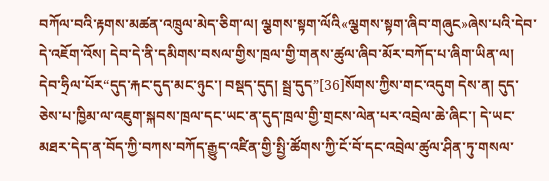བཀོལ་བའི་རྟགས་མཚན་འཁྲུལ་མེད་ཅིག་ལ། ལྕགས་སྟག་ལོའི«ལྕགས་སྟག་ཞིབ་གཞུང»ཞེས་པའི་དེབ་དེ་འཇོག་འོས། དེབ་དེ་ནི་དམིགས་བསལ་གྱིས་ཁྲལ་གྱི་གནས་ཚུལ་ཞིབ་མོར་བཀོད་པ་ཞིག་ཡིན་ལ། དེབ་ཧྲིལ་པོར“དུད་རྐང་དུད་མང་ཉུང་། བསྡད་དུད། སྦྲ་དུད”[36]སོགས་ཀྱིས་གང་འདུག དེས་ན། དུད་ཅེས་པ་ཁྱིམ་ལ་འཇུག་སྐབས་ཁྲལ་དང་ཡང་ན་དུད་ཁྲལ་གྱི་གྲངས་ལེན་པར་འབྲེལ་ཆེ་ཞིང་། དེ་ཡང་མཐར་དེད་ན་བོད་ཀྱི་བཀས་བཀོད་རྒྱུད་འཛིན་གྱི་སྤྱི་ཚོགས་ཀྱི་ངོ་བོ་དང་འབྲེལ་ཚུལ་ཤིན་ཏུ་གསལ་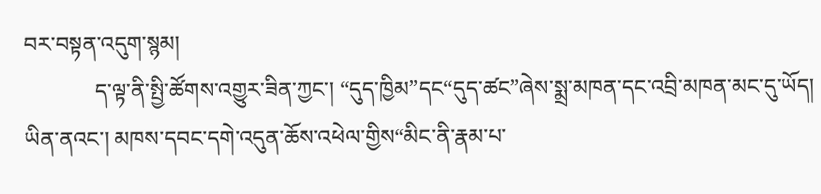བར་བསྟན་འདུག་སྙམ།
             ད་ལྟ་ནི་སྤྱི་ཚོགས་འགྱུར་ཟིན་ཀྱང་། “དུད་ཁྱིམ”དང“དུད་ཚང”ཞེས་སྨྲ་མཁན་དང་འབྲི་མཁན་མང་དུ་ཡོད། ཡིན་ནའང་། མཁས་དབང་དགེ་འདུན་ཆོས་འཕེལ་གྱིས“མིང་ནི་རྣམ་པ་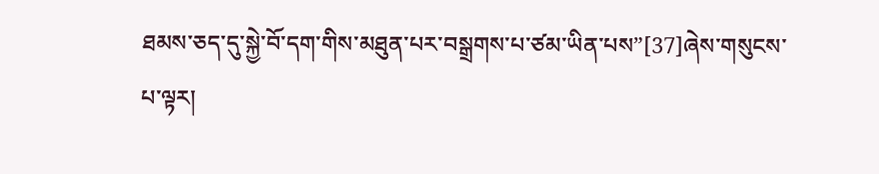ཐམས་ཅད་དུ་སྐྱེ་བོ་དག་གིས་མཐུན་པར་བསྒྲགས་པ་ཙམ་ཡིན་པས”[37]ཞེས་གསུངས་པ་ལྟར།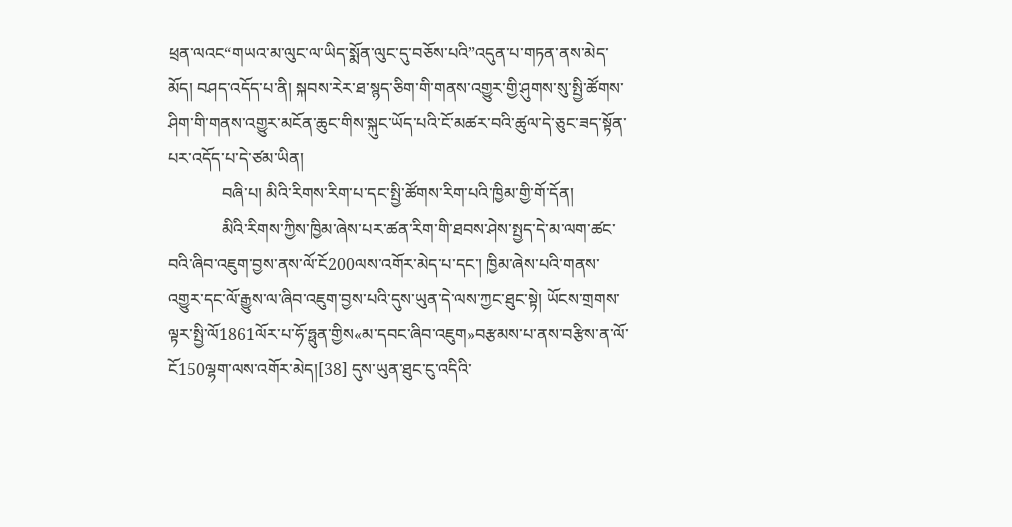ཕྲན་ལའང“གཡའ་མ་ལུང་ལ་ཡིད་སྨོན་ལུང་དུ་བཅོས་པའི”འདུན་པ་གཏན་ནས་མེད་མོད། བཤད་འདོད་པ་ནི། སྐབས་རེར་ཐ་སྙད་ཅིག་གི་གནས་འགྱུར་གྱི་ཤུགས་སུ་སྤྱི་ཚོགས་ཤིག་གི་གནས་འགྱུར་མངོན་ཆུང་གིས་སྐུང་ཡོད་པའི་ངོ་མཚར་བའི་ཚུལ་དེ་ཅུང་ཟད་སྟོན་པར་འདོད་པ་དེ་ཙམ་ཡིན།
             བཞི་པ། མིའི་རིགས་རིག་པ་དང་སྤྱི་ཚོགས་རིག་པའི་ཁྱིམ་གྱི་གོ་དོན།
             མིའི་རིགས་ཀྱིས་ཁྱིམ་ཞེས་པར་ཚན་རིག་གི་ཐབས་ཤེས་སྤྱད་དེ་མ་ལག་ཚང་བའི་ཞིབ་འཇུག་བྱས་ནས་ལོ་ངོ200ལས་འགོར་མེད་པ་དང་། ཁྱིམ་ཞེས་པའི་གནས་འགྱུར་དང་ལོ་རྒྱུས་ལ་ཞིབ་འཇུག་བྱས་པའི་དུས་ཡུན་དེ་ལས་ཀྱང་ཐུང་སྟེ། ཡོངས་གྲགས་ལྟར་སྤྱི་ལོ1861ལོར་པ་ཧོ་ཧྥུན་གྱིས«མ་དབང་ཞིབ་འཇུག»བརྩམས་པ་ནས་བརྩིས་ན་ལོ་ངོ150ལྷག་ལས་འགོར་མེད།[38] དུས་ཡུན་ཐུང་ངུ་འདིའི་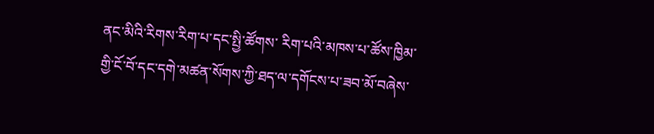ནང་མིའི་རིགས་རིག་པ་དང་སྤྱི་ཚོགས་ རིག་པའི་མཁས་པ་ཚོས་ཁྱིམ་གྱི་ངོ་བོ་དང་དགེ་མཚན་སོགས་ཀྱི་ཐད་ལ་དགོངས་པ་ཟབ་མོ་བཞེས་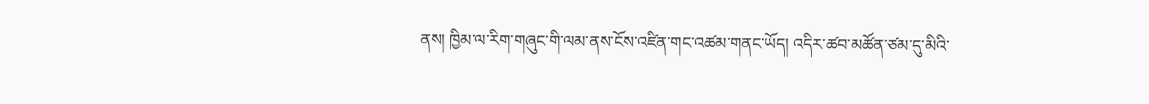ནས། ཁྱིམ་ལ་རིག་གཞུང་གི་ལམ་ནས་ངོས་འཛིན་གང་འཚམ་གནང་ཡོད། འདིར་ཚབ་མཚོན་ཙམ་དུ་མིའི་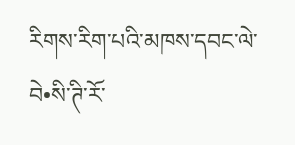རིགས་རིག་པའི་མཁས་དབང་ལེ་བེ•སི་ཊི་རོ་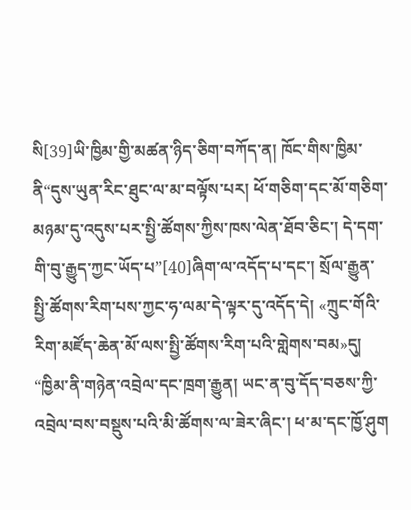སི[39]ཡི་ཁྱིམ་གྱི་མཚན་ཉིད་ཅིག་བཀོད་ན། ཁོང་གིས་ཁྱིམ་ནི“དུས་ཡུན་རིང་ཐུང་ལ་མ་བལྟོས་པར། ཕོ་གཅིག་དང་མོ་གཅིག་མཉམ་དུ་འདུས་པར་སྤྱི་ཚོགས་ཀྱིས་ཁས་ལེན་ཐོབ་ཅིང་། དེ་དག་གི་བུ་རྒྱུད་ཀྱང་ཡོད་པ”[40]ཞིག་ལ་འདོད་པ་དང་། སྲོལ་རྒྱུན་སྤྱི་ཚོགས་རིག་པས་ཀྱང་ཧ་ལམ་དེ་ལྟར་དུ་འདོད་དེ། «ཀྲུང་གོའི་རིག་མཛོད་ཆེན་མོ་ལས་སྤྱི་ཚོགས་རིག་པའི་གླེགས་བམ»དུ། “ཁྱིམ་ནི་གཉེན་འབྲེལ་དང་ཁྲག་རྒྱུན། ཡང་ན་བུ་དོད་བཅས་ཀྱི་འབྲེལ་བས་བསྡུས་པའི་མི་ཚོགས་ལ་ཟེར་ཞིང་། ཕ་མ་དང་ཁྱོ་ཤུག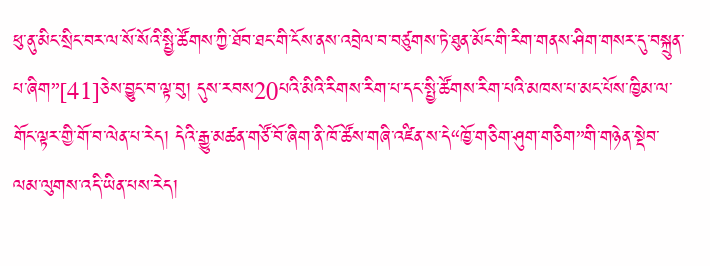ཕུ་ནུ་མིང་སྲིང་བར་ལ་སོ་སོའི་སྤྱི་ཚོགས་ཀྱི་ཐོབ་ཐང་གི་ངོས་ནས་འབྲེལ་བ་བཙུགས་ཏེ་ཐུན་མོང་གི་རིག་གནས་ཤིག་གསར་དུ་བསྐྲུན་པ་ཞིག”[41]ཅེས་བྱུང་བ་ལྟ་བུ། དུས་རབས20པའི་མིའི་རིགས་རིག་པ་དང་སྤྱི་ཚོགས་རིག་པའི་མཁས་པ་མང་པོས་ཁྱིམ་ལ་གོང་ལྟར་གྱི་གོ་བ་ལེན་པ་རེད། དེའི་རྒྱུ་མཚན་གཙོ་བོ་ཞིག་ནི་ཁོ་ཚོས་གཞི་འཛིན་ས་དེ“ཁྱོ་གཅིག་ཤུག་གཅིག”གི་གཉེན་སྡེབ་ལམ་ལུགས་འདི་ཡིན་པས་རེད།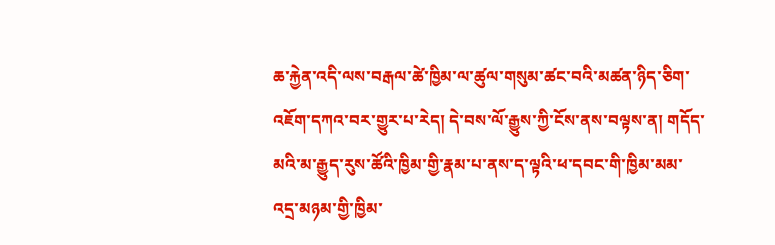ཆ་རྐྱེན་འདི་ལས་བརྒལ་ཚེ་ཁྱིམ་ལ་ཚུལ་གསུམ་ཚང་བའི་མཚན་ཉིད་ཅིག་འཇོག་དཀའ་བར་གྱུར་པ་རེད། དེ་བས་ལོ་རྒྱུས་ཀྱི་ངོས་ནས་བལྟས་ན། གདོད་མའི་མ་རྒྱུད་རུས་ཚོའི་ཁྱིམ་གྱི་རྣམ་པ་ནས་ད་ལྟའི་ཕ་དབང་གི་ཁྱིམ་མམ་འདྲ་མཉམ་གྱི་ཁྱིམ་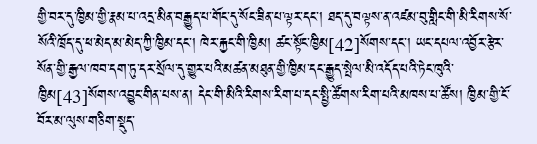གྱི་བར་དུ་ཁྱིམ་གྱི་རྣམ་པ་འདྲ་མིན་བརྒྱུད་པ་གོང་དུ་སོང་ཟིན་པ་ལྟར་དང་། ཐད་དུ་བལྟས་ན་འཛམ་བུ་གླིང་གི་མི་རིགས་སོ་སོའི་ཁྲོད་དུ་ཕ་མེད་མ་མེད་ཀྱི་ཁྱིམ་དང་། ཁེར་རྐྱང་གི་ཁྱིམ། ཚང་སྟོང་ཁྱིམ[42]སོགས་དང་། ཡང་དཔལ་འབྱོར་རྩེར་སོན་གྱི་རྒྱལ་ཁབ་དག་ཏུ་དར་སྲོལ་དུ་གྱུར་པའི་མཚན་མཐུན་གྱི་ཁྱིམ་དང་རྒྱུད་སྤེལ་མི་འདོད་པའི་ཏེང་ཁུའི་ཁྱིམ[43]སོགས་འབྱུང་གིན་པས་ན། དེང་གི་མིའི་རིགས་རིག་པ་དང་སྤྱི་ཚོགས་རིག་པའི་མཁས་པ་ཚོས། ཁྱིམ་གྱི་ངོ་བོར་མ་ལུས་གཅིག་སྡུད་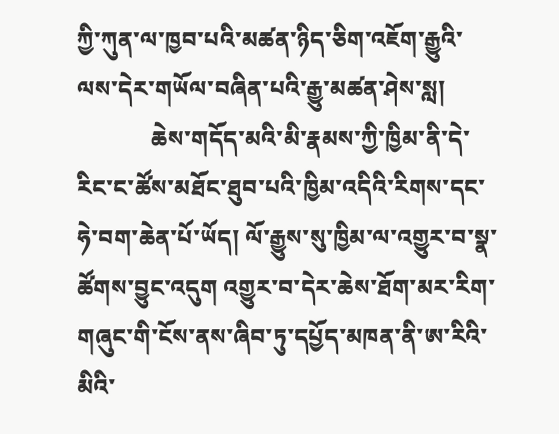ཀྱི་ཀུན་ལ་ཁྱབ་པའི་མཚན་ཉིད་ཅིག་འཇོག་རྒྱུའི་ལས་དེར་གཡོལ་བཞིན་པའི་རྒྱུ་མཚན་ཤེས་སླ།
             ཆེས་གདོད་མའི་མི་རྣམས་ཀྱི་ཁྱིམ་ནི་དེ་རིང་ང་ཚོས་མཐོང་ཐུབ་པའི་ཁྱིམ་འདིའི་རིགས་དང་ཧེ་བག་ཆེན་པོ་ཡོད། ལོ་རྒྱུས་སུ་ཁྱིམ་ལ་འགྱུར་བ་སྣ་ཚོགས་བྱུང་འདུག འགྱུར་བ་དེར་ཆེས་ཐོག་མར་རིག་གཞུང་གི་ངོས་ནས་ཞིབ་ཏུ་དཔྱོད་མཁན་ནི་ཨ་རིའི་མིའི་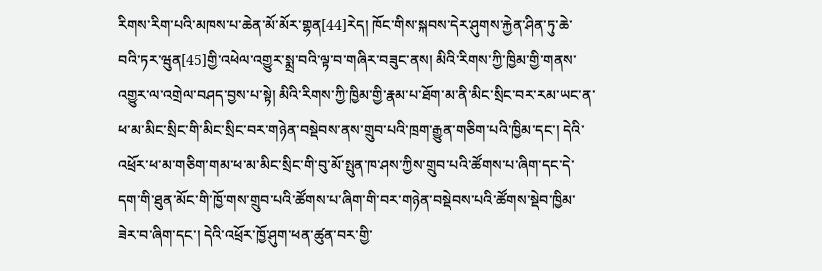རིགས་རིག་པའི་མཁས་པ་ཆེན་མོ་མོར་གྷན[44]རེད། ཁོང་གིས་སྐབས་དེར་ཤུགས་རྐྱེན་ཤིན་ཏུ་ཆེ་བའི་ཏར་ཝུན[45]གྱི་འཕེལ་འགྱུར་སྨྲ་བའི་ལྟ་བ་གཞིར་བཟུང་ནས། མིའི་རིགས་ཀྱི་ཁྱིམ་གྱི་གནས་འགྱུར་ལ་འགྲེལ་བཤད་བྱས་པ་སྟེ། མིའི་རིགས་ཀྱི་ཁྱིམ་གྱི་རྣམ་པ་ཐོག་མ་ནི་མིང་སྲིང་བར་རམ་ཡང་ན་ཕ་མ་མིང་སྲིང་གི་མིང་སྲིང་བར་གཉེན་བསྡེབས་ནས་གྲུབ་པའི་ཁྲག་རྒྱུན་གཅིག་པའི་ཁྱིམ་དང་། དེའི་འཕྲོར་ཕ་མ་གཅིག་གམ་ཕ་མ་མིང་སྲིང་གི་བུ་མོ་སྤུན་ཁ་ཤས་ཀྱིས་གྲུབ་པའི་ཚོགས་པ་ཞིག་དང་དེ་དག་གི་ཐུན་མོང་གི་ཁྱོ་གས་གྲུབ་པའི་ཚོགས་པ་ཞིག་གི་བར་གཉེན་བསྡེབས་པའི་ཚོགས་སྡེབ་ཁྱིམ་ཟེར་བ་ཞིག་དང་། དེའི་འཕྲོར་ཁྱོ་ཤུག་ཕན་ཚུན་བར་གྱི་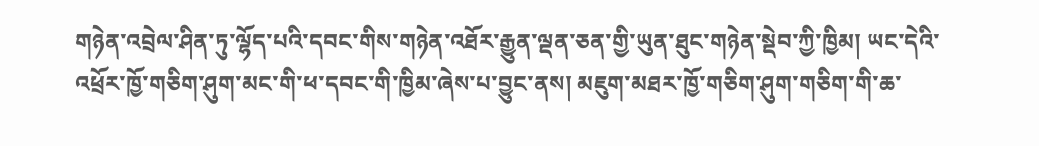གཉེན་འབྲེལ་ཤིན་ཏུ་ལྷོད་པའི་དབང་གིས་གཉེན་འཐོར་རྒྱུན་ལྡན་ཅན་གྱི་ཡུན་ཐུང་གཉེན་སྡེབ་ཀྱི་ཁྱིམ། ཡང་དེའི་འཕྲོར་ཁྱོ་གཅིག་ཤུག་མང་གི་ཕ་དབང་གི་ཁྱིམ་ཞེས་པ་བྱུང་ནས། མཇུག་མཐར་ཁྱོ་གཅིག་ཤུག་གཅིག་གི་ཆ་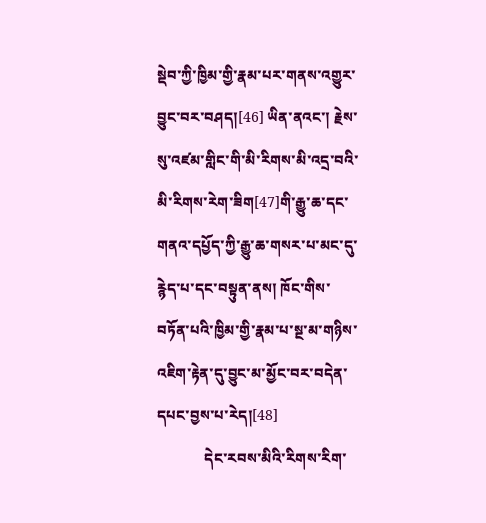སྡེབ་ཀྱི་ཁྱིམ་གྱི་རྣམ་པར་གནས་འགྱུར་བྱུང་བར་བཤད།[46] ཡིན་ནའང་། རྗེས་སུ་འཛམ་གླིང་གི་མི་རིགས་མི་འདྲ་བའི་མི་རིགས་རེག་ཟིག[47]གི་རྒྱུ་ཆ་དང་གནའ་དཔྱོད་ཀྱི་རྒྱུ་ཆ་གསར་པ་མང་དུ་རྙེད་པ་དང་བསྟུན་ནས། ཁོང་གིས་བཏོན་པའི་ཁྱིམ་གྱི་རྣམ་པ་སྔ་མ་གཉིས་འཇིག་རྟེན་དུ་བྱུང་མ་མྱོང་བར་བདེན་དཔང་བྱས་པ་རེད།[48]
             དེང་རབས་མིའི་རིགས་རིག་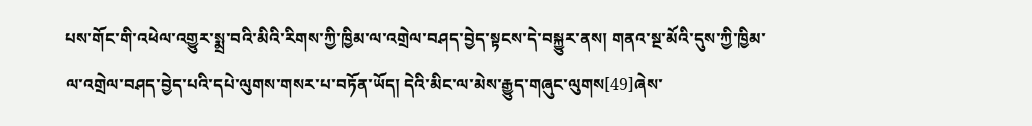པས་གོང་གི་འཕེལ་འགྱུར་སྨྲ་བའི་མིའི་རིགས་ཀྱི་ཁྱིམ་ལ་འགྲེལ་བཤད་བྱེད་སྟངས་དེ་བསྐྱུར་ནས། གནའ་སྔ་མོའི་དུས་ཀྱི་ཁྱིམ་ལ་འགྲེལ་བཤད་བྱེད་པའི་དཔེ་ལུགས་གསར་པ་བཏོན་ཡོད། དེའི་མིང་ལ་མེས་རྒྱུད་གཞུང་ལུགས[49]ཞེས་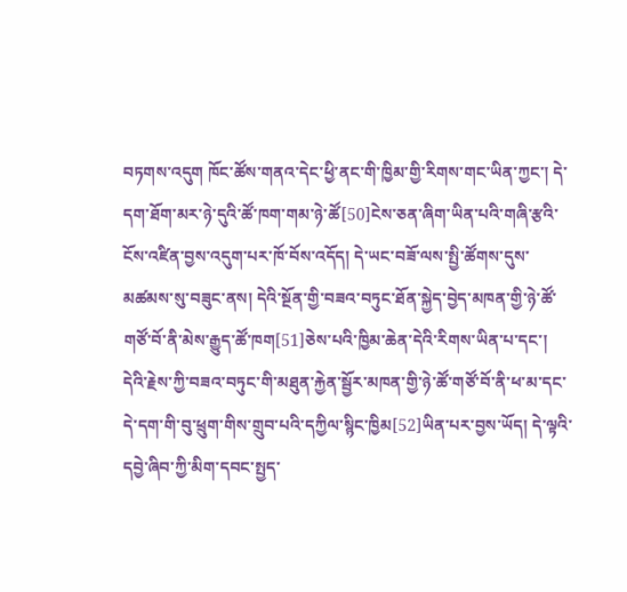བཏགས་འདུག ཁོང་ཚོས་གནའ་དེང་ཕྱི་ནང་གི་ཁྱིམ་གྱི་རིགས་གང་ཡིན་ཀྱང་། དེ་དག་ཐོག་མར་ཉེ་དུའི་ཚོ་ཁག་གམ་ཉེ་ཚོ[50]ངེས་ཅན་ཞིག་ཡིན་པའི་གཞི་རྩའི་ངོས་འཛིན་བྱས་འདུག་པར་ཁོ་བོས་འདོད། དེ་ཡང་བཟོ་ལས་སྤྱི་ཚོགས་དུས་མཚམས་སུ་བཟུང་ནས། དེའི་སྔོན་གྱི་བཟའ་བཏུང་ཐོན་སྐྱེད་བྱེད་མཁན་གྱི་ཉེ་ཚོ་གཙོ་བོ་ནི་མེས་རྒྱུད་ཚོ་ཁག[51]ཅེས་པའི་ཁྱིམ་ཆེན་དེའི་རིགས་ཡིན་པ་དང་། དེའི་རྗེས་ཀྱི་བཟའ་བཏུང་གི་མཐུན་རྐྱེན་སྦྱོར་མཁན་གྱི་ཉེ་ཚོ་གཙོ་བོ་ནི་ཕ་མ་དང་དེ་དག་གི་བུ་ཕྲུག་གིས་གྲུབ་པའི་དཀྱིལ་སྙིང་ཁྱིམ[52]ཡིན་པར་བྱས་ཡོད། དེ་ལྟའི་དབྱེ་ཞིབ་ཀྱི་མིག་དབང་སྤྱད་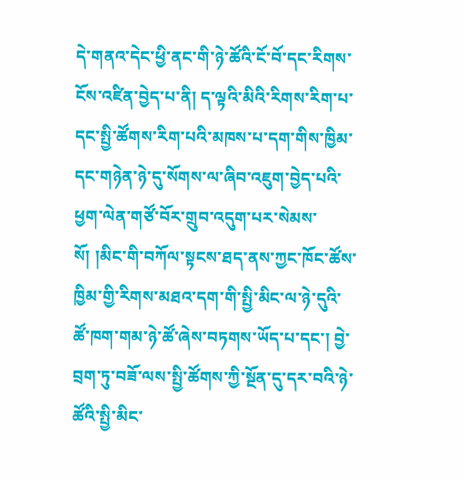དེ་གནའ་དེང་ཕྱི་ནང་གི་ཉེ་ཚོའི་ངོ་བོ་དང་རིགས་ངོས་འཛིན་བྱེད་པ་ནི། ད་ལྟའི་མིའི་རིགས་རིག་པ་དང་སྤྱི་ཚོགས་རིག་པའི་མཁས་པ་དག་གིས་ཁྱིམ་དང་གཉེན་ཉེ་དུ་སོགས་ལ་ཞིབ་འཇུག་བྱེད་པའི་ཕྱག་ལེན་གཙོ་བོར་གྲུབ་འདུག་པར་སེམས་སོ། །མིང་གི་བཀོལ་སྟངས་ཐད་ནས་ཀྱང་ཁོང་ཚོས་ཁྱིམ་གྱི་རིགས་མཐའ་དག་གི་སྤྱི་མིང་ལ་ཉེ་དུའི་ཚོ་ཁག་གམ་ཉེ་ཚོ་ཞེས་བཏགས་ཡོད་པ་དང་། བྱེ་བྲག་ཏུ་བཟོ་ལས་སྤྱི་ཚོགས་ཀྱི་སྔོན་དུ་དར་བའི་ཉེ་ཚོའི་སྤྱི་མིང་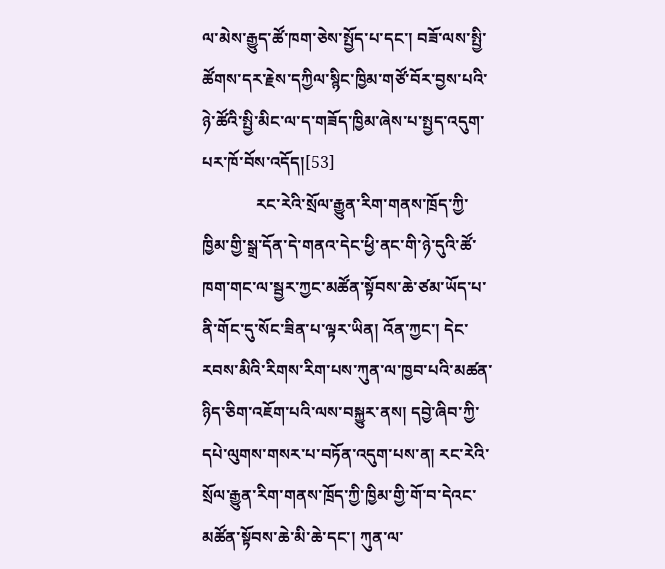ལ་མེས་རྒྱུད་ཚོ་ཁག་ཅེས་སྤྱོད་པ་དང་། བཟོ་ལས་སྤྱི་ཚོགས་དར་རྗེས་དཀྱིལ་སྙིང་ཁྱིམ་གཙོ་བོར་བྱས་པའི་ཉེ་ཚོའི་སྤྱི་མིང་ལ་ད་གཟོད་ཁྱིམ་ཞེས་པ་སྤྱད་འདུག་པར་ཁོ་བོས་འདོད།[53]
             རང་རེའི་སྲོལ་རྒྱུན་རིག་གནས་ཁྲོད་ཀྱི་ཁྱིམ་གྱི་སྒྲ་དོན་དེ་གནའ་དེང་ཕྱི་ནང་གི་ཉེ་དུའི་ཚོ་ཁག་གང་ལ་སྦྱར་ཀྱང་མཚོན་སྟོབས་ཆེ་ཙམ་ཡོད་པ་ནི་གོང་དུ་སོང་ཟིན་པ་ལྟར་ཡིན། འོན་ཀྱང་། དེང་རབས་མིའི་རིགས་རིག་པས་ཀུན་ལ་ཁྱབ་པའི་མཚན་ཉིད་ཅིག་འཇོག་པའི་ལས་བསྐྱུར་ནས། དབྱེ་ཞིབ་ཀྱི་དཔེ་ལུགས་གསར་པ་བཏོན་འདུག་པས་ན། རང་རེའི་སྲོལ་རྒྱུན་རིག་གནས་ཁྲོད་ཀྱི་ཁྱིམ་གྱི་གོ་བ་དེའང་མཚོན་སྟོབས་ཆེ་མི་ཆེ་དང་། ཀུན་ལ་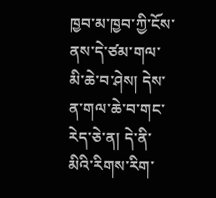ཁྱབ་མ་ཁྱབ་ཀྱི་ངོས་ནས་དེ་ཙམ་གལ་མི་ཆེ་བ་ཤེས། དེས་ན་གལ་ཆེ་བ་གང་རེད་ཅེ་ན། དེ་ནི་མིའི་རིགས་རིག་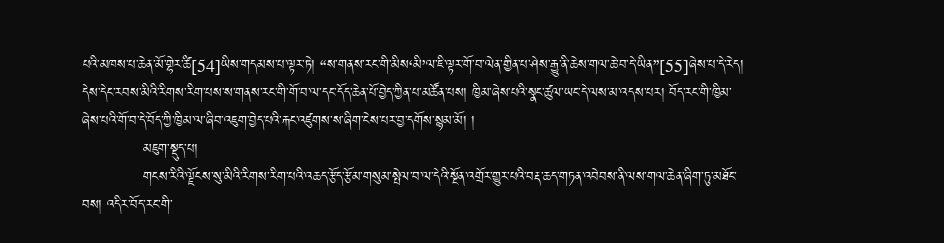པའི་མཁས་པ་ཆེན་མོ་གྷེར་ཚི[54]ཡིས་གདམས་པ་ལྟར་ཏེ། “ས་གནས་རང་གི་མིས‘མི’ལ་ཇི་ལྟར་གོ་བ་ལེན་གྱིན་པ་ཤེས་རྒྱུ་ནི་ཆེས་གལ་ཆེ་བ་དེ་ཡིན”[55]ཞེས་པ་དེ་རེད། དེས་དེང་རབས་མིའི་རིགས་རིག་པས་ས་གནས་རང་གི་གོ་བ་ལ་དང་དོད་ཆེན་པོ་བྱེད་ཀྱིན་པ་མཚོན་པས། ཁྱིམ་ཞེས་པའི་སྣང་ཚུལ་ཡང་དེ་ལས་མ་འདས་པར། བོད་རང་གི་ཁྱིམ་ཞེས་པའི་གོ་བ་དེ་བོད་ཀྱི་ཁྱིམ་ལ་ཞིབ་འཇུག་བྱེད་པའི་རྐང་འཛུགས་ས་ཞིག་ངེས་པར་བྱ་དགོས་སྙམ་མོ། །
             མཇུག་སྡུད་པ།
             གངས་རིའི་ལྗོངས་སུ་མིའི་རིགས་རིག་པའི་འཆད་རྩོད་རྩོམ་གསུམ་སྤེལ་བ་ལ་དེའི་སྔོན་འགྲོར་གྱུར་པའི་བརྡ་ཆད་གཏན་འབེབས་ནི་ལས་གལ་ཆེན་ཞིག་ཏུ་མཐོང་བས། འདིར་བོད་རང་གི་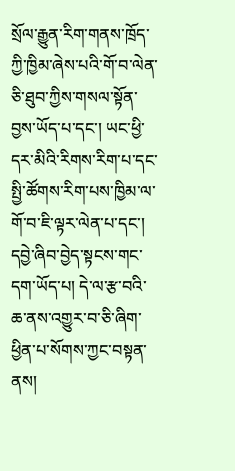སྲོལ་རྒྱུན་རིག་གནས་ཁྲོད་ཀྱི་ཁྱིམ་ཞེས་པའི་གོ་བ་ལེན་ཅི་ཐུབ་ཀྱིས་གསལ་སྟོན་བྱས་ཡོད་པ་དང་། ཡང་ཕྱི་དར་མིའི་རིགས་རིག་པ་དང་སྤྱི་ཚོགས་རིག་པས་ཁྱིམ་ལ་གོ་བ་ཇི་ལྟར་ལེན་པ་དང་། དབྱེ་ཞིབ་བྱེད་སྟངས་གང་དག་ཡོད་པ། དེ་ལ་རྩ་བའི་ཆ་ནས་འགྱུར་བ་ཅི་ཞིག་ཕྱིན་པ་སོགས་ཀྱང་བསྟན་ནས།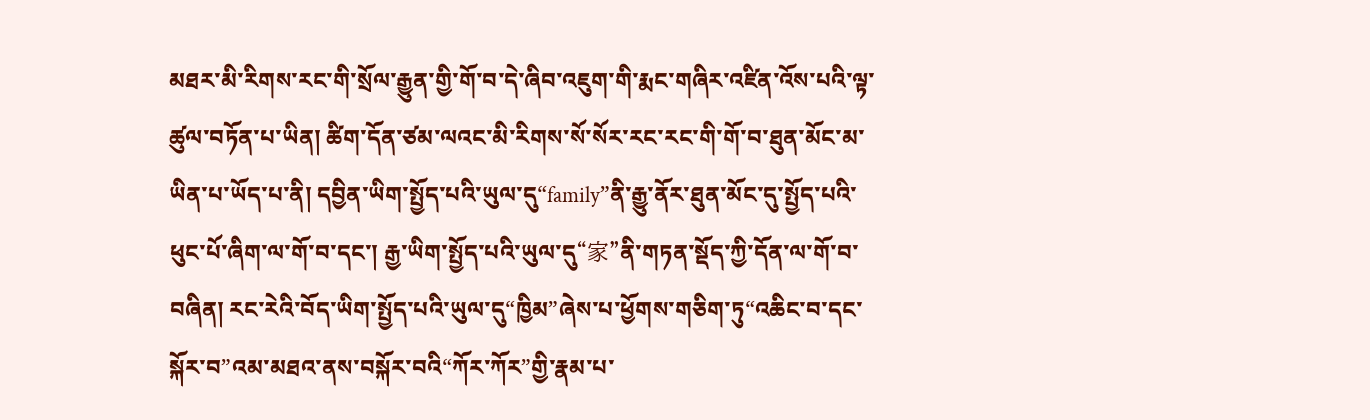མཐར་མི་རིགས་རང་གི་སྲོལ་རྒྱུན་གྱི་གོ་བ་དེ་ཞིབ་འཇུག་གི་རྨང་གཞིར་འཛིན་འོས་པའི་ལྟ་ཚུལ་བཏོན་པ་ཡིན། ཚིག་དོན་ཙམ་ལའང་མི་རིགས་སོ་སོར་རང་རང་གི་གོ་བ་ཐུན་མོང་མ་ཡིན་པ་ཡོད་པ་ནི། དབྱིན་ཡིག་སྤྱོད་པའི་ཡུལ་དུ“family”ནི་རྒྱུ་ནོར་ཐུན་མོང་དུ་སྤྱོད་པའི་ཕུང་པོ་ཞིག་ལ་གོ་བ་དང་། རྒྱ་ཡིག་སྤྱོད་པའི་ཡུལ་དུ“家”ནི་གཏན་སྡོད་ཀྱི་དོན་ལ་གོ་བ་བཞིན། རང་རེའི་བོད་ཡིག་སྤྱོད་པའི་ཡུལ་དུ“ཁྱིམ”ཞེས་པ་ཕྱོགས་གཅིག་ཏུ“འཆིང་བ་དང་སྐོར་བ”འམ་མཐའ་ནས་བསྐོར་བའི“ཀོར་ཀོར”གྱི་རྣམ་པ་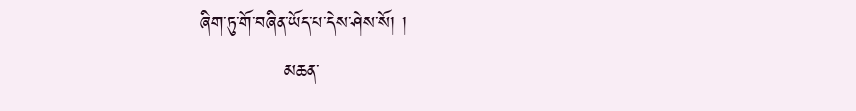ཞིག་ཏུ་གོ་བཞིན་ཡོད་པ་དེས་ཤེས་སོ། །
             མཆན་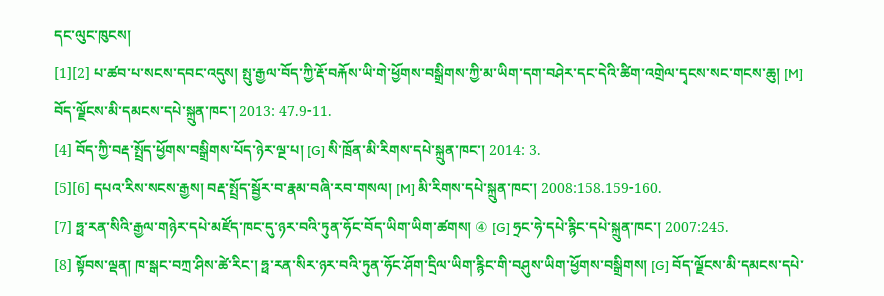དང་ལུང་ཁུངས།
[1][2] པ་ཚབ་པ་སངས་དབང་འདུས། སྤུ་རྒྱལ་བོད་ཀྱི་རྡོ་བརྐོས་ཡི་གེ་ཕྱོགས་བསྒྲིགས་ཀྱི་མ་ཡིག་དག་བཤེར་དང་དེའི་ཚིག་འགྲེལ་དྭངས་སང་གངས་ཆུ། [M] བོད་ལྗོངས་མི་དམངས་དཔེ་སྐྲུན་ཁང་། 2013: 47.9-11.
[4] བོད་ཀྱི་བརྡ་སྤྲོད་ཕྱོགས་བསྒྲིགས་པོད་ཉེར་ལྔ་པ། [G] སི་ཁྲོན་མི་རིགས་དཔེ་སྐྲུན་ཁང་། 2014: 3.
[5][6] དཔའ་རིས་སངས་རྒྱས། བརྡ་སྤྲོད་སྦྱོར་བ་རྣམ་བཞི་རབ་གསལ། [M] མི་རིགས་དཔེ་སྐྲུན་ཁང་། 2008:158.159-160.
[7] ཧྥ་རན་སིའི་རྒྱལ་གཉེར་དཔེ་མཛོད་ཁང་དུ་ཉར་བའི་ཏུན་ཧོང་བོད་ཡིག་ཡིག་ཚགས། ④ [G] ཧྲང་ཧེ་དཔེ་རྙིང་དཔེ་སྐྲུན་ཁང་། 2007:245.
[8] སྟོབས་ལྡན། ཁ་སྒང་བཀྲ་ཤིས་ཚེ་རིང་། ཧྥ་རན་སིར་ཉར་བའི་ཏུན་ཧོང་ཤོག་དྲིལ་ཡིག་རྙིང་གི་བཤུས་ཡིག་ཕྱོགས་བསྒྲིགས། [G] བོད་ལྗོངས་མི་དམངས་དཔེ་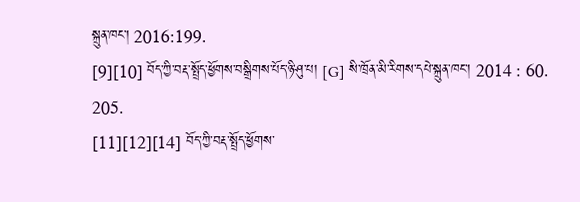སྐྲུན་ཁང་། 2016:199.
[9][10] བོད་ཀྱི་བརྡ་སྤྲོད་ཕྱོགས་བསྒྲིགས་པོད་ཉི་ཤུ་པ། [G] སི་ཁྲོན་མི་རིགས་དཔེ་སྐྲུན་ཁང་། 2014 : 60. 205.
[11][12][14] བོད་ཀྱི་བརྡ་སྤྲོད་ཕྱོགས་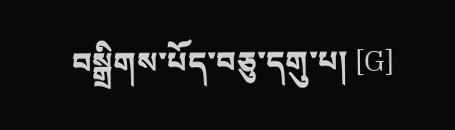བསྒྲིགས་པོད་བཅུ་དགུ་པ། [G]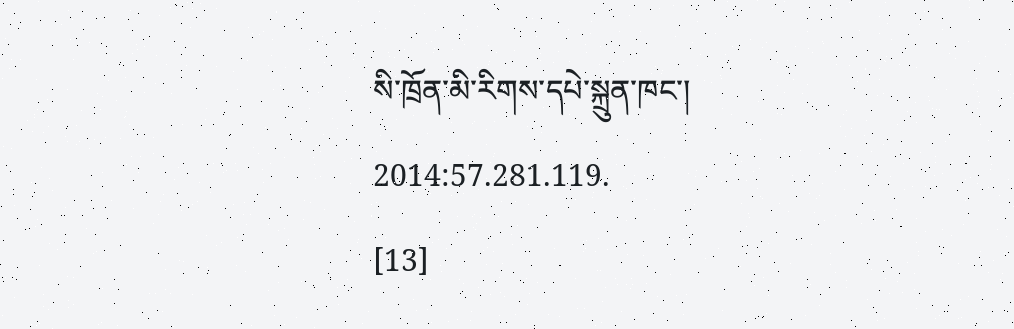སི་ཁྲོན་མི་རིགས་དཔེ་སྐྲུན་ཁང་། 2014:57.281.119.
[13]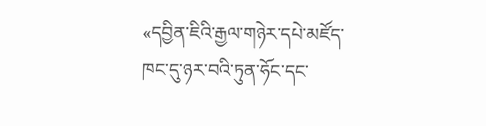«དབྱིན་ཇིའི་རྒྱལ་གཉེར་དཔེ་མཛོད་ཁང་དུ་ཉར་བའི་ཏུན་ཧོང་དང་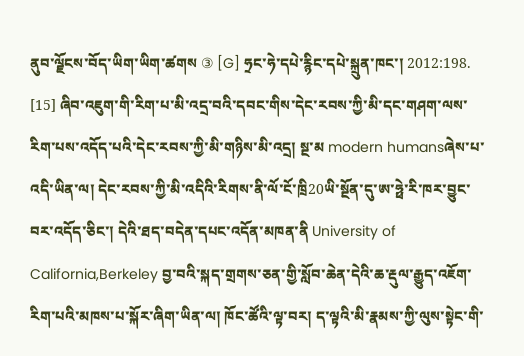ནུབ་ལྗོངས་བོད་ཡིག་ཡིག་ཚགས ③ [G] ཧྲང་ཧེ་དཔེ་རྙིང་དཔེ་སྐྲུན་ཁང་། 2012:198.
[15] ཞིབ་འཇུག་གི་རིག་པ་མི་འདྲ་བའི་དབང་གིས་དེང་རབས་ཀྱི་མི་དང་གཤག་ལས་རིག་པས་འདོད་པའི་དེང་རབས་ཀྱི་མི་གཉིས་མི་འདྲ། སྔ་མ modern humansཞེས་པ་འདི་ཡིན་ལ། དེང་རབས་ཀྱི་མི་འདིའི་རིགས་ནི་ལོ་ངོ་ཁྲི20ཡི་སྔོན་དུ་ཨ་ཧྥེ་རི་ཁར་བྱུང་བར་འདོད་ཅིང་། དེའི་ཐད་བདེན་དཔང་འདོན་མཁན་ནི University of California,Berkeley བྱ་བའི་སྐད་གྲགས་ཅན་གྱི་སློབ་ཆེན་དེའི་ཆ་རྡུལ་རྒྱུད་འཇོག་རིག་པའི་མཁས་པ་སྐོར་ཞིག་ཡིན་ལ། ཁོང་ཚོའི་ལྟ་བར། ད་ལྟའི་མི་རྣམས་ཀྱི་ལུས་སྟེང་གི་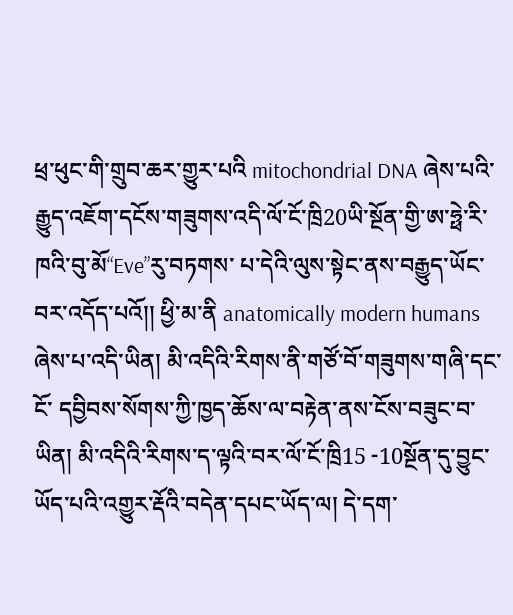ཕྲ་ཕུང་གི་གྲུབ་ཆར་གྱུར་པའི mitochondrial DNA ཞེས་པའི་རྒྱུད་འཇོག་དངོས་གཟུགས་འདི་ལོ་ངོ་ཁྲི20ཡི་སྔོན་གྱི་ཨ་ཧྥེ་རི་ཁའི་བུ་མོ“Eve”རུ་བཏགས་ པ་དེའི་ལུས་སྟེང་ནས་བརྒྱུད་ཡོང་བར་འདོད་པའོ།། ཕྱི་མ་ནི anatomically modern humans ཞེས་པ་འདི་ཡིན། མི་འདིའི་རིགས་ནི་གཙོ་བོ་གཟུགས་གཞི་དང་ངོ་ དབྱིབས་སོགས་ཀྱི་ཁྱད་ཆོས་ལ་བརྟེན་ནས་ངོས་བཟུང་བ་ཡིན། མི་འདིའི་རིགས་ད་ལྟའི་བར་ལོ་ངོ་ཁྲི15 -10སྔོན་དུ་བྱུང་ཡོད་པའི་འགྱུར་རྡོའི་བདེན་དཔང་ཡོད་ལ། དེ་དག་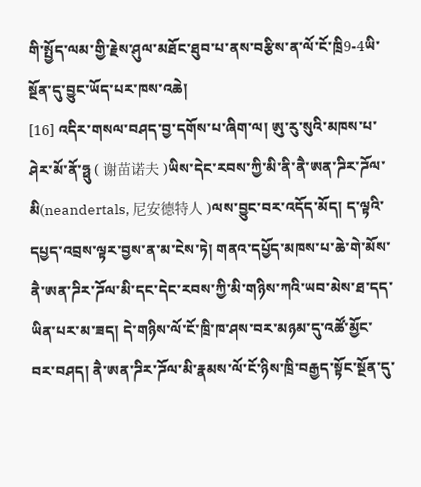གི་སྤྱོད་ལམ་གྱི་རྗེས་ཤུལ་མཐོང་ཐུབ་པ་ནས་བརྩིས་ན་ལོ་ངོ་ཁྲི9-4ཡི་སྔོན་དུ་བྱུང་ཡོད་པར་ཁས་འཆེ།
[16] འདིར་གསལ་བཤད་བྱ་དགོས་པ་ཞིག་ལ། ཨུ་རུ་སུའི་མཁས་པ་ཤེར་མོ་ནོ་ཧྥུ ( 谢苗诺夫 )ཡིས་དེང་རབས་ཀྱི་མི་ནི་ནཻ་ཨན་ཌིར་ཌོལ་མི(neandertals, 尼安德特人 )ལས་བྱུང་བར་འདོད་མོད། ད་ལྟའི་དཔྱད་འབྲས་ལྟར་བྱས་ན་མ་ངེས་ཏེ། གནའ་དཔྱོད་མཁས་པ་ཆེ་གེ་མོས་ནཻ་ཨན་ཌིར་ཌོལ་མི་དང་དེང་རབས་ཀྱི་མི་གཉིས་ཀའི་ཡབ་མེས་ཐ་དད་ཡིན་པར་མ་ཟད། དེ་གཉིས་ལོ་ངོ་ཁྲི་ཁ་ཤས་བར་མཉམ་དུ་འཚོ་མྱོང་བར་བཤད། ནཻ་ཨན་ཌིར་ཌོལ་མི་རྣམས་ལོ་ངོ་ཉིས་ཁྲི་བརྒྱད་སྟོང་སྔོན་དུ་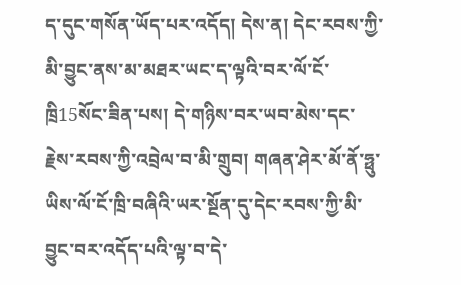ད་དུང་གསོན་ཡོད་པར་འདོད། དེས་ན། དེང་རབས་ཀྱི་མི་བྱུང་ནས་མ་མཐར་ཡང་ད་ལྟའི་བར་ལོ་ངོ་ཁྲི15སོང་ཟིན་པས། དེ་གཉིས་བར་ཡབ་མེས་དང་རྗེས་རབས་ཀྱི་འབྲེལ་བ་མི་གྲུབ། གཞན་ཤེར་མོ་ནོ་ཧྥུ་ཡིས་ལོ་ངོ་ཁྲི་བཞིའི་ཡར་སྔོན་དུ་དེང་རབས་ཀྱི་མི་བྱུང་བར་འདོད་པའི་ལྟ་བ་དེ་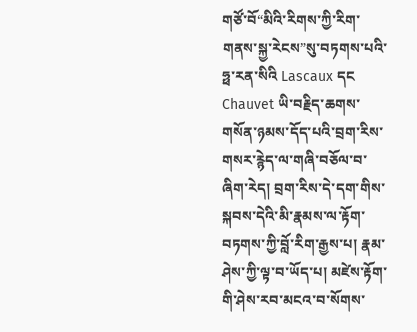གཙོ་བོ“མིའི་རིགས་ཀྱི་རིག་གནས་སྐྱ་རེངས”སུ་བཏགས་པའི་ཧྥ་རན་སིའི Lascaux དང Chauvet ཡི་བརྗིད་ཆགས་གསོན་ཉམས་དོད་པའི་བྲག་རིས་གསར་རྙེད་ལ་གཞི་བཅོལ་བ་ཞིག་རེད། བྲག་རིས་དེ་དག་གིས་སྐབས་དེའི་མི་རྣམས་ལ་རྟོག་བཏགས་ཀྱི་བློ་རིག་རྒྱས་པ། རྣམ་ཤེས་ཀྱི་ལྟ་བ་ཡོད་པ། མཛེས་རྟོག་གི་ཤེས་རབ་མངའ་བ་སོགས་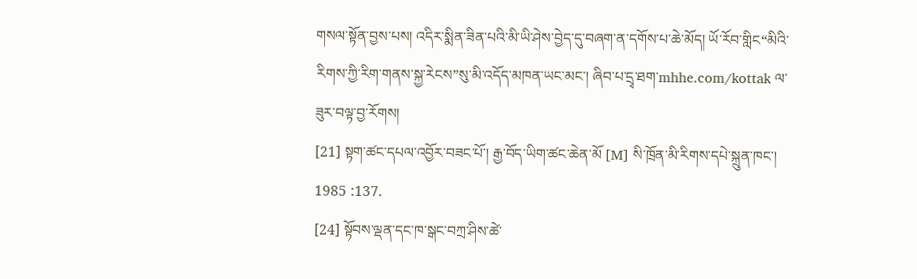གསལ་སྟོན་བྱས་པས། འདིར་སྨིན་ཟིན་པའི་མི་ཡི་ཤེས་བྱེད་དུ་བཞག་ན་དགོས་པ་ཆེ་མོད། ཡོ་རོབ་གླིང“མིའི་རིགས་ཀྱི་རིག་གནས་སྐྱ་རེངས”སུ་མི་འདོད་མཁན་ཡང་མང་། ཞིབ་པ་དྲྭ་ཐག་mhhe.com/kottak ལ་ཟུར་བལྟ་བྱ་རོགས།
[21] སྟག་ཚང་དཔལ་འབྱོར་བཟང་པོ་། རྒྱ་བོད་ཡིག་ཚང་ཆེན་མོ [M] སི་ཁྲོན་མི་རིགས་དཔེ་སྐྲུན་ཁང་། 1985 :137.
[24] སྟོབས་ལྡན་དང་ཁ་སྒང་བཀྲ་ཤིས་ཚེ་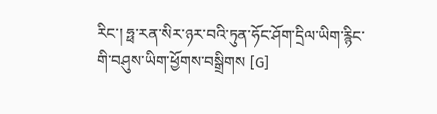རིང་། ཧྥ་རན་སིར་ཉར་བའི་ཏུན་ཧོང་ཤོག་དྲིལ་ཡིག་རྙིང་གི་བཤུས་ཡིག་ཕྱོགས་བསྒྲིགས [G]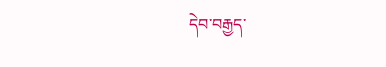དེབ་བརྒྱད་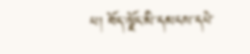པ། བོད་ལྗོང་མི་དམངས་དཔེ་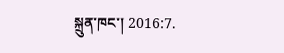སྐྲུན་ཁང་། 2016:7.